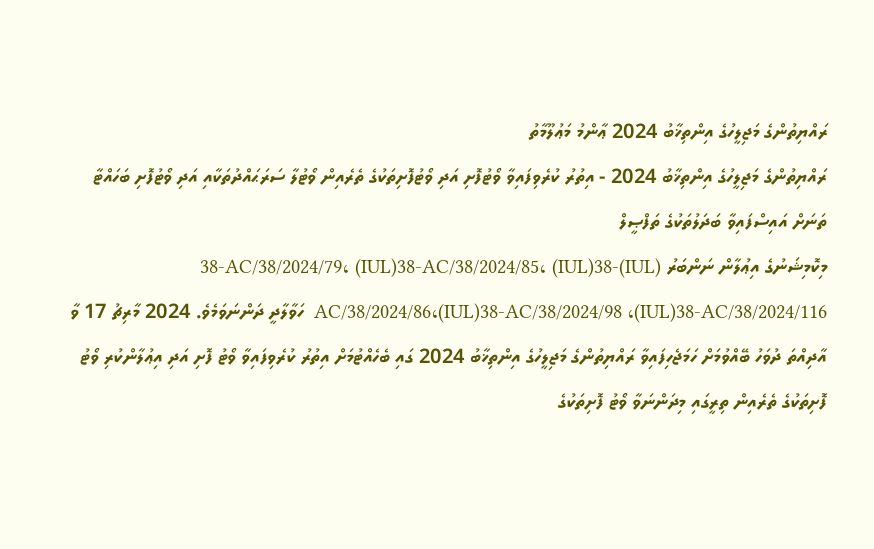ރައްޔިތުންގެ މަޖިލީހުގެ އިންތިޚާބު 2024 ޢާންމު މަޢުލޫމާތު
ރައްޔިތުންގެ މަޖިލީހުގެ އިންތިޚާބު 2024 - އިތުރު ކުރެވިފައިވާ ވޯޓުފޮށި އަދި ވޯޓުފޮށިތަކުގެ ތެރެއިން ވޯޓުލާ ސަރަޙައްދުތަކާއި އަދި ވޯޓުފޮށި ބަހައްޓާ ތަނަށް އައިސްފައިވާ ބަދަލުތަކުގެ ތަފްޞީލް
މިކޮމިޝަނުގެ އިޢުލާން ނަންބަރު (IUL)38-AC/38/2024/79، (IUL)38-AC/38/2024/85، (IUL)38-AC/38/2024/86،(IUL)38-AC/38/2024/98 ،(IUL)38-AC/38/2024/116  ހަވާލާދީ ދަންނަވަމެވެ. 2024 މާރިޗު 17 ވާ އާދިއްތަ ދުވަހު ބޭއްވުމަށް ހަމަޖެހިފައިވާ ރައްޔިތުންގެ މަޖިލީހުގެ އިންތިޚާބު 2024 ގައި ބެހެއްޓުމަށް އިތުރު ކުރެވިފައިވާ ވޯޓު ފޮށި އަދި އިޢުލާންކުރި ވޯޓު ފޮށިތަކުގެ ތެރެއިން ތިރީގައި މިދަންނަވާ ވޯޓު ފޮށިތަކުގެ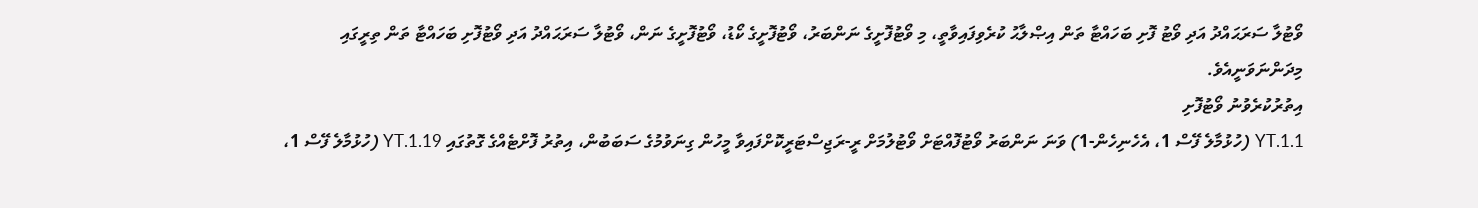ވޯޓުލާ ސަރަޙައްދު އަދި ވޯޓު ފޮށި ބަހައްޓާ ތަން އިޞްލާޙު ކުރެވިފައިވާތީ، މި ވޯޓުފޮށީގެ ނަންބަރު، ވޯޓުފޮށީގެ ކޯޑު، ވޯޓުފޮށީގެ ނަން، ވޯޓުލާ ސަރަޙައްދު އަދި ވޯޓުފޮށި ބަހައްޓާ ތަން ތިރީގައި މިދަންނަވަނީއެވެ.
އިތުރުކުރެވުނު ވޯޓުފޮށި
YT.1.1 (ހުޅުމާލެ ފޭސް 1، އެހެނިހެން-1) ވަނަ ނަންބަރު ވޯޓުފޮއްޓަށް ވޯޓުލުމަށް ރީ-ރަޖިސްޓަރީކޮށްފައިވާ މީހުން ގިނަވުމުގެ ސަބަބުން، އިތުރު ފޮށްޓެއްގެ ގޮތުގައި YT.1.19 (ހުޅުމާލެ ފޭސް 1،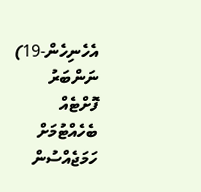އެހެނިހެން-19) ނަންބަރު ފޮށްޓެއް ބެހެއްޓުމަށް ހަމަޖެއްސުން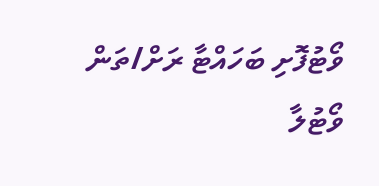ވޯޓުފޮށި ބަހައްޓާ ރަށް/ތަން
ވޯޓުލާ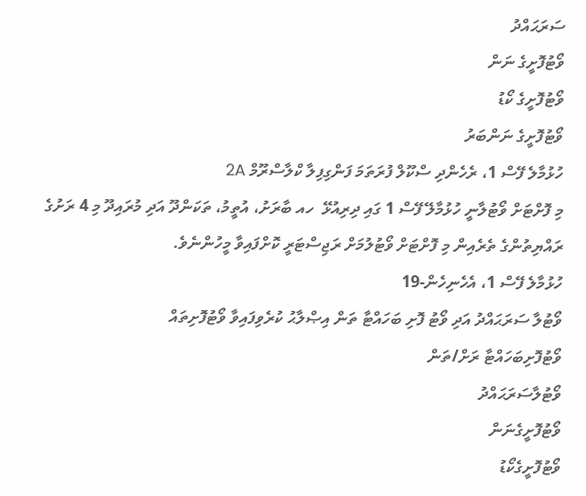ސަރަޙައްދު
ވޯޓުފޮށީގެ ނަން
ވޯޓުފޮށީގެ ކޯޑު
ވޯޓުފޮށީގެ ނަންބަރު
ހުޅުމާލެ ފޭސް 1، ރެހެންދި ސްކޫލް ފުރަތަމަ ފަންގިފިލާ ކްލާސްރޫމް 2A
މި ފޮށްޓަށް ވޯޓުލާނީ ހުޅުމާލޭ ފޭސް 1 ގައި ދިރިއުޅޭ  ހއ ބާރަށު، އުތީމު، ތަކަންދޫ އަދި މުރައިދޫ މި 4 ރަށުގެ ރައްޔިތުންގެ ތެރެއިން މި ފޮށްޓަށް ވޯޓުލުމަށް ރަޖިސްޓަރީ ކޮށްފައިވާ މީހުންނެވެ.
ހުޅުމާލެ ފޭސް 1، އެހެނިހެން-19
ވޯޓުލާ ސަރަޙައްދު އަދި ވޯޓު ފޮށި ބަހައްޓާ ތަން އިޞްލާޙު ކުރެވިފައިވާ ވޯޓުފޮށިތައް
ވޯޓުފޮށިބަހައްޓާ ރަށް/ތަން
ވޯޓުލާސަރަޙައްދު
ވޯޓުފޮށީގެނަން
ވޯޓުފޮށީގެކޯޑު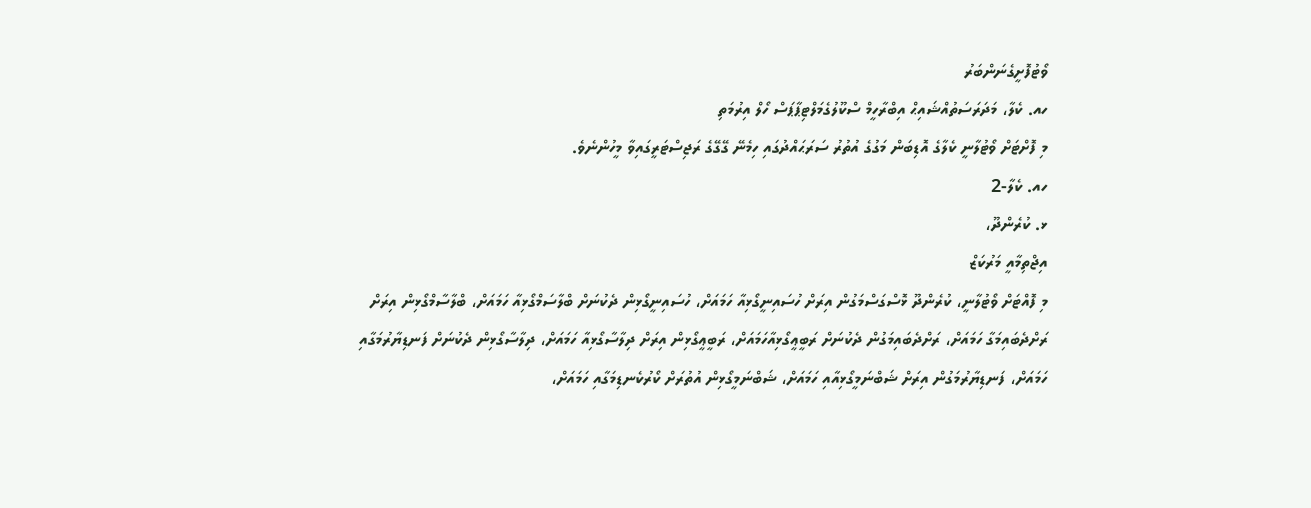ވޯޓުފޮށީގެނަންބަރު
ހއ. ކެލާ، މަދަރަސަތުއްޝައިޙް އިބްރާހީމް ސްކޫލުގެމަލްޓިޕާޕަސް ހޯލް އިރުމަތި
މި ފޮށްޓަށް ވޯޓުލާނީ ކެލާގެ އޮޑިބަން މަގުގެ އުތުރު ސަރަޙައްދުގައި ހިމެނޭ ގޭގޭގެ ރަޖިސްޓަރީގައިވާ މީހުންނެވެ.
ހއ. ކެލާ-2
ޅ. ކުރެންދޫ،
އިޖްތިމާއީ މަރުކަޒް
މި ފޮއްޓަށް ވޯޓުލާނީ، ކުރެންދޫ ޅޮސްގަސްމަގުން އިރަށް ހުސައިނީގޯޅިއާ ހަމައަށް، ހުސައިނީގޯޅިން ދެކުނަށް ބްލާސަމްގޯޅިއާ ހަމައަށް، ބްލާސާމްގޯޅިން އިރަށް ރަށްދެބައިމަގާ ހަމައަށް، ރަށްދެބައިމަގުން ދެކުނަށް ރަބީޢީގޯޅިއާހަމައަށް، ރަބީޢީގޯޅިން އިރަށް ދިލާސާގޯޅިއާ ހަމައަށް، ދިލާސާގޯޅިން ދެކުނަށް ފަނޑިޔާރުމަގާއި ހަމައަށް، ފަނޑިޔާރުމަގުން އިރަށް ޝަބްނަމީގޯޅިއާއި ހަމައަށް، ޝަބްނަމީގޯޅިން އުތުރަށް ކޯރުކެނޑިމަގާއި ހަމައަށް،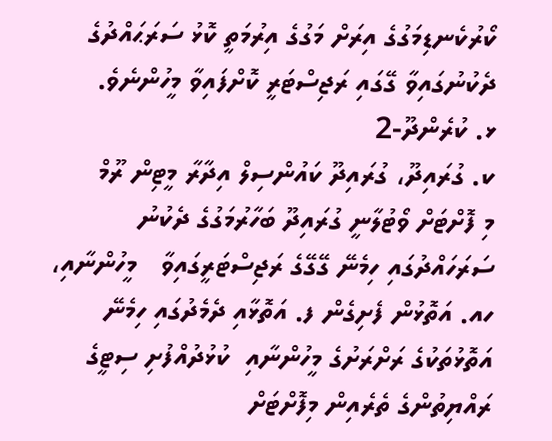ކޯރުކެނޑިމަގުގެ އިރަށް މަގުގެ އިރުމަތީ ކޮޅު ސަރަޙައްދުގެ ދެކުނުގައިވާ ގޭގައި ރަޖިސްޓަރީ ކޮށްފައިވާ މީހުންނެވެ.
ޅ. ކުރެންދޫ-2
ކ. ގުރައިދޫ، ގުރައިދޫ ކައުންސިލް އިދާރާ މީޓިން ރޫމް
މި ފޮށްޓަށް ވޯޓުލާނީ ގުރައިދޫ ބަހާރުމަގުގެ ދެކުނު ސަރަހައްދުގައި ހިމެނޭ ގޭގޭގެ ރަޖިސްޓަރީގައިވާ   މީހުންނާއި، ހއ. އަތޮޅުން ފެށިގެން ފ. އަތޮޅާއި ދެމެދުގައި ހިމެނޭ އަތޮޅުތަކުގެ ރަށްރަށުގެ މީހުންނާއި  ކުޅުދުއްފުށި ސިޓީގެ ރައްޔިތުންގެ ތެރެއިން މިފޮށްޓަށް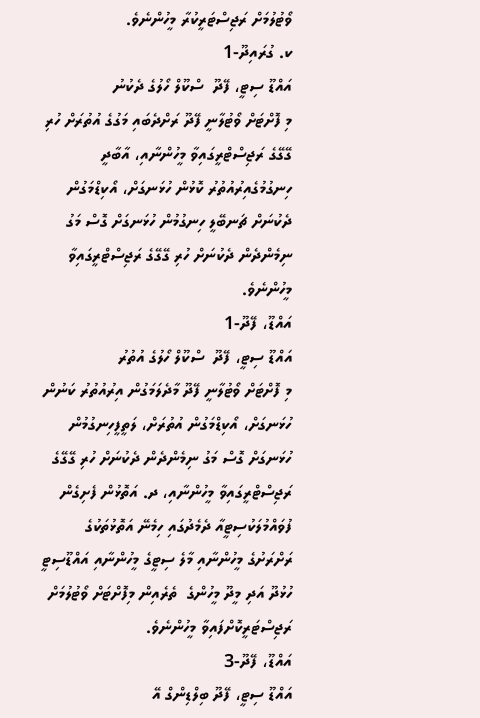ވޯޓުލުމަށް ރަޖިސްޓަރީކުރާ މީހުންނެވެ.
ކ. ގުރައިދޫ-1
އައްޑޫ ސިޓީ، ފޭދޫ  ސްކޫލް ހޯލުގެ ދެކުނު
މި ފޮށްޓަށް ވޯޓުލާނީ ފޭދޫ ރަށްދެބައި މަގުގެ އުތުރަށް ހުރި ގޭގޭގެ ރަޖިސްޓްރީގައިވާ މީހުންނާއި، އާބާދީ ހިނގުމުގެއިރުއުތުރު ކޮޅުން ހުޅަނގަށް، އޯކިޑްމަގުން ދެކުނަށް ޗަނބޭލީ ހިނގުމުން ހުޅަނގަށް ގޮސް މަގު ނިމެންދެން ދެކުނަށް ހުރި ގޭގޭގެ ރަޖިސްޓްރީގައިވާ މީހުންނެވެ.
އައްޑޫ، ފޭދޫ-1
އައްޑޫ ސިޓީ، ފޭދޫ  ސްކޫލް ހޯލުގެ އުތުރު
މި ފޮށްޓަށް ވޯޓުލާނީ ފޭދޫ މާދެލަމަގުން އިރުއުތުރު ކަނުން ހުޅަނގަށް، އޯކިޑްމަގުން އުތުރަށް، ލަތީފީހިނގުމުން ހުޅަނގަށް ގޮސް މަގު ނިމެންދެން ދެކުނަށް ހުރި ގޭގޭގެ ރަޖިސްޓްރީގައިވާ މީހުންނާއި، ދ. އަތޮޅުން ފެށިގެން ފުވައްމުލަކުސިޓީއާ ދެމެދުގައި ހިމެނޭ އަތޮޅުތަކުގެ ރަށްރަށުގެ މީހުންނާއި މާލެ ސިޓީގެ މީހުންނާއި އައްޑޫސިޓީ ހުޅުދޫ އަދި މީދޫ މީހުންގެ  ތެރެއިން މިފޮށްޓަށް ވޯޓުލުމަށް ރަޖިސްޓަރީކޮށްފައިވާ މީހުންނެވެ.
އައްޑޫ، ފޭދޫ-3
އައްޑޫ ސިޓީ، ފޭދޫ ބިލްޑިންގް އޭ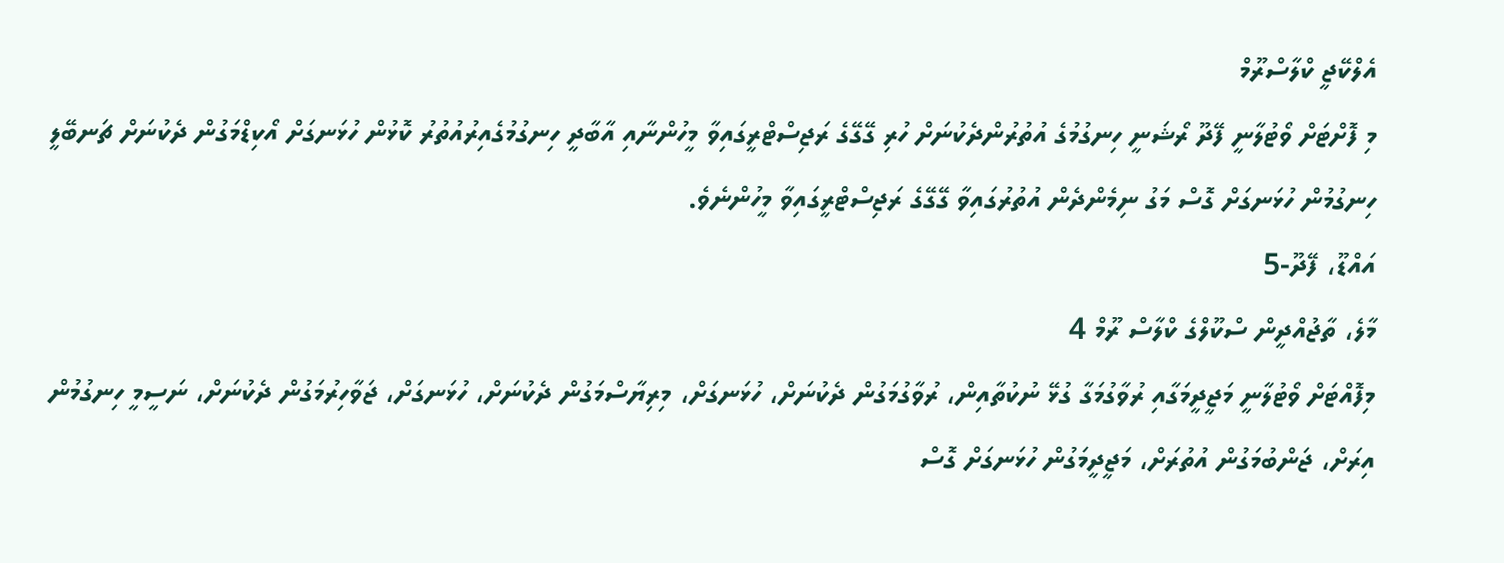އެލްކޭޖީ ކްލާސްރޫމް
މި ފޮށްޓަށް ވޯޓުލާނީ ފޭދޫ ރޯޝަނީ ހިނގުމުގެ އުތުރުންދެކުނަށް ހުރި ގޭގޭގެ ރަޖިސްޓްރީގައިވާ މީހުންނާއި އާބާދީ ހިނގުމުގެއިރުއުތުރު ކޮޅުން ހުޅަނގަށް އޯކިޑްމަގުން ދެކުނަށް ޗަނބޭލީ ހިނގުމުން ހުޅަނގަށް ގޮސް މަގު ނިމެންދެން އުތުރުގައިވާ ގޭގޭގެ ރަޖިސްޓްރީގައިވާ މީހުންނެވެ.
އައްޑޫ، ފޭދޫ-5
މާލެ، ތާޖުއްދީން ސްކޫލްގެ ކްލާސް ރޫމް 4
މިފޮއްޓަށް ވޯޓުލާނީ މަޖީދީމަގާއި ރުވާގުމަގާ ގުޅޭ ނުކުތާއިން، ރުވާގުމަގުން ދެކުނަށް، ހުޅަނގަށް، މިރިޔާސްމަގުން ދެކުނަށް، ހުޅަނގަށް، ޖަވާހިރުމަގުން ދެކުނަށް، ނަސީމީ ހިނގުމުން އިރަށް، ޖަންބުމަގުން އުތުރަށް، މަޖީދީމަގުން ހުޅަނގަށް ގޮސް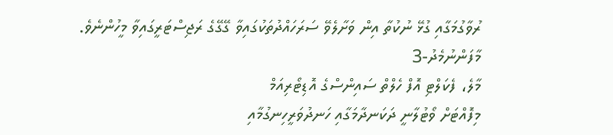ރުވާގުމަގާއި ގުޅޭ ނުކުތާ އިން ވަށާލެވޭ ސަރަހައްދުތަކުގައިވާ ގޭގޭގެ ރަޖިސްޓަރީގައިވާ މީހުންނެވެ.
މާފަންނުމެދު-3
މާލެ، ފެކަލްޓި އޮފް ހެލްތް ސައިންސްގެ އޮޑިޓޯރިއަމް
މިފޮއްޓަށް ވޯޓުލާނީ ދަކަނދާމަގާއި ހަނދުވަރީހިނގުމާއި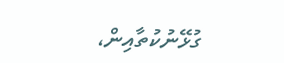ގުޅޭނުކުތާއިން،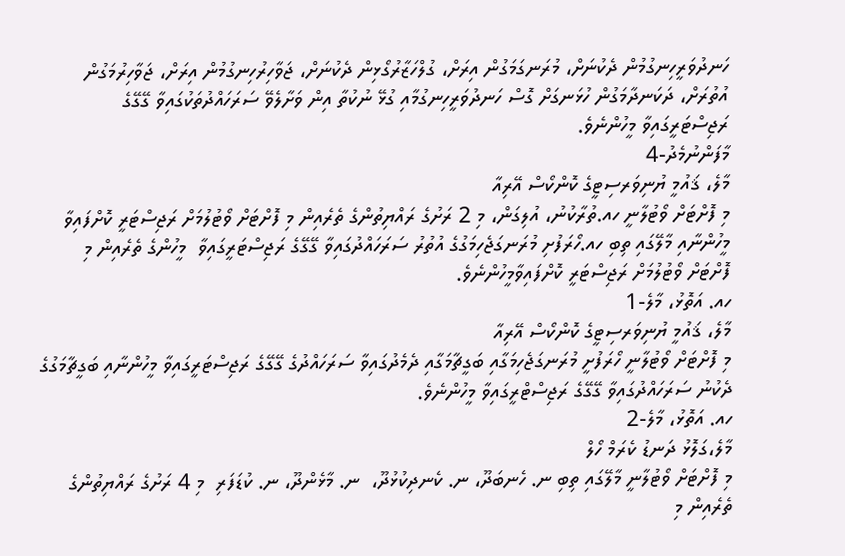ހަނދުވަރީހިނގުމުން ދެކުނަށް، މުރަނގަމަގުން އިރަށް، ގުލްހަޒާރުގޯޅިން ދެކުނަށް، ޖަވާހިރުހިނގުމުން އިރަށް، ޖަވާހިރުމަގުން އުތުރަށް، ދަކަނދާމަގުން ހުޅަނގަށް ގޮސް ހަނދުވަރީހިނގުމާއި ގުޅޭ ނުކުތާ އިން ވަށާލެވޭ ސަރަހައްދުތަކުގައިވާ ގޭގޭގެ ރަޖިސްޓަރީގައިވާ މީހުންނެވެ.
މާފަންނުމެދު-4
މާލެ، ޤައުމީ ޔުނިވަރސިޓީގެ ކޮންކޯސް އޭރިއާ
މި ފޮށްޓަށް ވޯޓުލާނީ ހއ.ތުރާކުނު، އުލިގަން، މި 2 ރަށުގެ ރައްޔިތުންގެ ތެރެއިން މި ފޮށްޓަށް ވޯޓުލުމަށް ރަޖިސްޓަރީ ކޮށްފައިވާ މީހުންނާއި މާލޭގައި ތިބި ހއ.ހޯރަފުށި މުރަނގަޖެހިމަގުގެ އުތުރު ސަރަހައްދުގައިވާ ގޭގޭގެ ރަޖިސްޓަރީގައިވާ  މީހުންގެ ތެރެއިން މި ފޮށްޓަށް ވޯޓުލުމަށް ރަޖިސްޓަރީ ކޮށްފައިވާމީހުންނެވެ.
ހއ. އަތޮޅު، މާލެ-1
މާލެ، ޤައުމީ ޔުނިވަރސިޓީގެ ކޮންކޯސް އޭރިއާ
މި ފޮށްޓަށް ވޯޓުލާނީ ހޯރަފުށީ މުރަނގަޖެހިމަގާއި ބަގީޗާމަގާއި ދެމެދުގައިވާ ސަރަހައްދުގެ ގޭގޭގެ ރަޖިސްޓަރީގައިވާ މީހުންނާއި ބަގީޗާމަގުގެ ދެކުނު ސަރަހައްދުގައިވާ ގޭގޭގެ ރަޖިސްޓްރީގައިވާ މީހުންނެވެ.
ހއ. އަތޮޅު، މާލެ-2
މާލެ،ގަލޮޅު ދަނޑު ކެރަމް ހޯލް
މި ފޮށްޓަށް ވޯޓުލާނީ މާލޭގައި ތިބި ނ. ހެނބަދޫ، ނ. ކެނދިކުޅުދޫ،  ނ. މާޅެންދޫ، ނ. ކުޑަފަރި  މި 4 ރަށުގެ ރައްޔިތުންގެ ތެރެއިން މި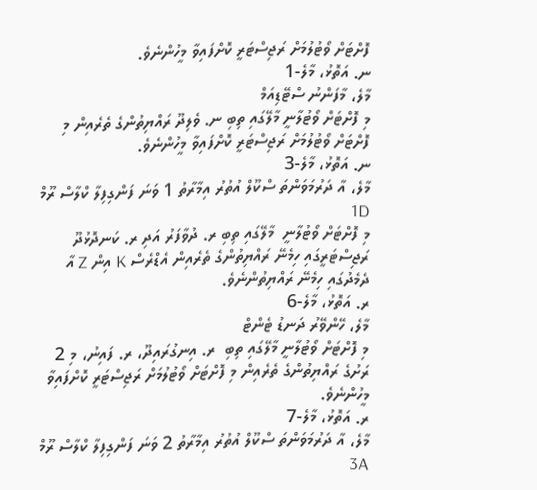ފޮށްޓަށް ވޯޓުލުމަށް ރަޖިސްޓަރީ ކޮށްފައިވާ މީހުންނެވެ.
ނ. އަތޮޅު، މާލެ-1
މާލެ، މާފަންނު ސްޓޭޑިއަމް
މި ފޮށްޓަށް ވޯޓުލާނީ މާލޭގައި ތިބި ނ. ވެލިދޫ ރައްޔިތުންގެ ތެރެއިން މި ފޮށްޓަށް ވޯޓުލުމަށް ރަޖިސްޓަރީ ކޮށްފައިވާ މީހުންނެވެ.
ނ. އަތޮޅު، މާލެ-3
މާލެ، އާ ދަރުމަވަންތަ ސްކޫލް އުތުރު އިމާރާތު 1 ވަނަ ފަންގިފިލާ ކްލާސް ރޫމް 1D
މި ފޮށްޓަށް ވޯޓުލާނީ  މާލޭގައި ތިބި ރ. ދުވާފަރު އަދި ރ. ކަނދޮޅުދޫ ރަޖިސްޓަރީގައި ހިމެނޭ ރައްޔިތުންގެ ތެރެއިން އެޑްރެސް K އިން Z އާ ދެމެދުގައި ހިމެނޭ ރައްޔިތުންނެވެ.
ރ. އަތޮޅު، މާލެ-6
މާލެ، ހޭންވޭރު ދަނޑު ޓެންޓް
މި ފޮށްޓަށް ވޯޓުލާނީ މާލޭގައި ތިބި  ރ. އިނގުރައިދޫ، ރ. ފައިނު، މި 2 ރަށުގެ ރައްޔިތުންގެ ތެރެއިން މި ފޮށްޓަށް ވޯޓުލުމަށް ރަޖިސްޓަރީ ކޮށްފައިވާ މީހުންނެވެ.
ރ. އަތޮޅު، މާލެ-7
މާލެ، އާ ދަރުމަވަންތަ ސްކޫލް އުތުރު އިމާރާތު 2 ވަނަ ފަންގިފިލާ ކްލާސް ރޫމް 3A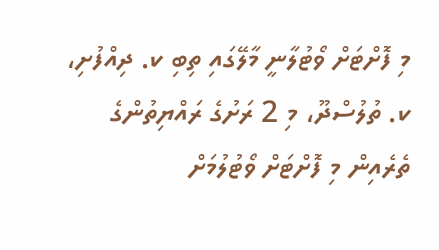މި ފޮށްޓަށް ވޯޓުލާނީ މާލޭގައި ތިބި ކ. ދިއްފުށި، ކ. ތުލުސްދޫ، މި 2 ރަށުގެ ރައްޔިތުންގެ ތެރެއިން މި ފޮށްޓަށް ވޯޓުލުމަށް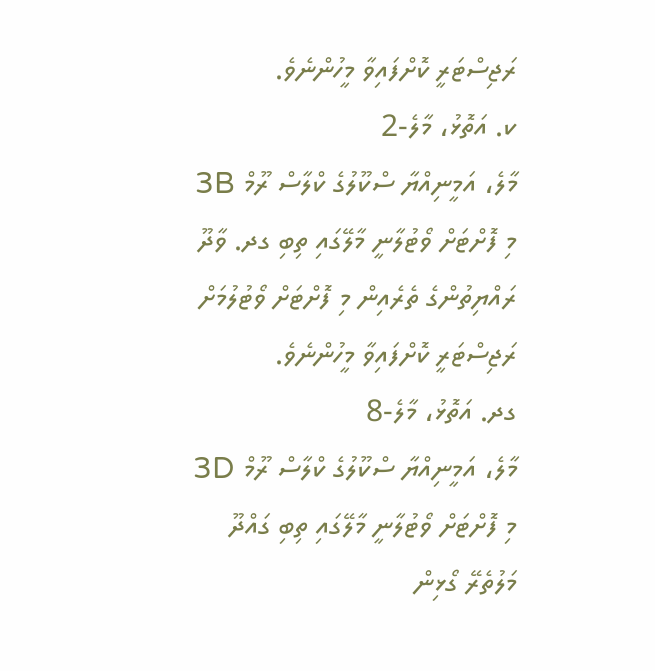ރަޖިސްޓަރީ ކޮށްފައިވާ މީހުންނެވެ.
ކ. އަތޮޅު، މާލެ-2
މާލެ، އަމީނިއްޔާ ސްކޫލުގެ ކްލާސް ރޫމް 3B
މި ފޮށްޓަށް ވޯޓުލާނީ މާލޭގައި ތިބި ގދ. ވާދޫ ރައްޔިތުންގެ ތެރެއިން މި ފޮށްޓަށް ވޯޓުލުމަށް ރަޖިސްޓަރީ ކޮށްފައިވާ މީހުންނެވެ.
ގދ. އަތޮޅު، މާލެ-8
މާލެ، އަމީނިއްޔާ ސްކޫލުގެ ކްލާސް ރޫމް 3D
މި ފޮށްޓަށް ވޯޓުލާނީ މާލޭގައި ތިބި ގައްދޫ މަލުތެރޭ ގޯޅިން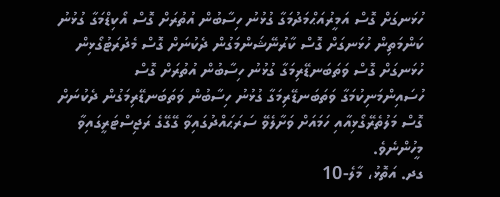ހުޅަނގަށް ގޮސް އަމީރުއަޙްމަދުމަގާ ގުޅުނު ހިސާބުން އުތުރަށް ގޮސް އޯކިޑްމަގާ ގުޅުނު ކަންމަތިން ހުޅަނގަށް ގޮސް ކާރުނޭޝަންމަގުން ދެކުނަށް ގޮސް މެދުރަޓުގޯޅިން ހުޅަނގަށް ގޮސް ވަތަބަނޑޭރިމަގާ ގުޅުނު ހިސާބުން އުތުރަށް ގޮސް ހުސައިންމަނިކުމަގާ ވަތަބަނޑޭރިމަގާ ގުޅުނު ހިސާބުން ވަތަބަނޑޭރިމަގުން ދެކުނަށް ގޮސް މަލުތެރޭގޯޅިއާއި ހަމައަށް ވަށާލެވޭ ސަރަޙައްދުގައިވާ ގޭގޭގެ ރަޖިސްޓަރީގައިވާ މީހުންނެވެ.
ގދ. އަތޮޅު، މާލެ-10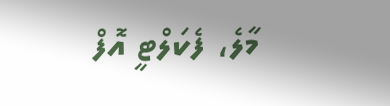މާލެ، ފެކަލްޓީ އޮފް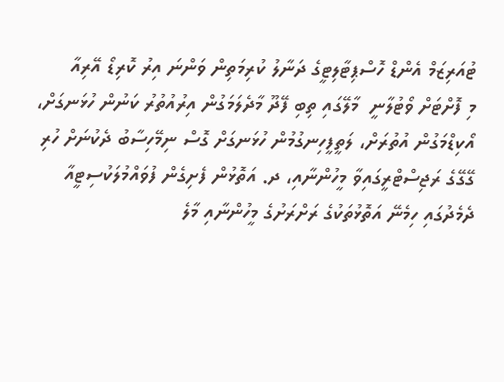ޓުއަރިޒަމް އެންޑް ހޮސްޕިޓާލިޓީގެ ދަނާލު ކުރިމަތިން ވަންނަ އިރު ކޮރިޑޯ އޭރިއާ
މި ފޮށްޓަށް ވޯޓުލާނީ  މާލޭގައި ތިބި ފޭދޫ މާދެލަމަގުން އިރުއުތުރު ކަނުން ހުޅަނގަށް، އޯކިޑްމަގުން އުތުރަށް، ލަތީފީހިނގުމުން ހުޅަނގަށް ގޮސް ނިމޭހިސާބު ދެކުނަށް ހުރި ގޭގޭގެ ރަޖިސްޓްރީގައިވާ މީހުންނާއި، ދ. އަތޮޅުން ފެށިގެން ފުވައްމުލަކުސިޓީއާ ދެމެދުގައި ހިމެނޭ އަތޮޅުތަކުގެ ރަށްރަށުގެ މީހުންނާއި މާލެ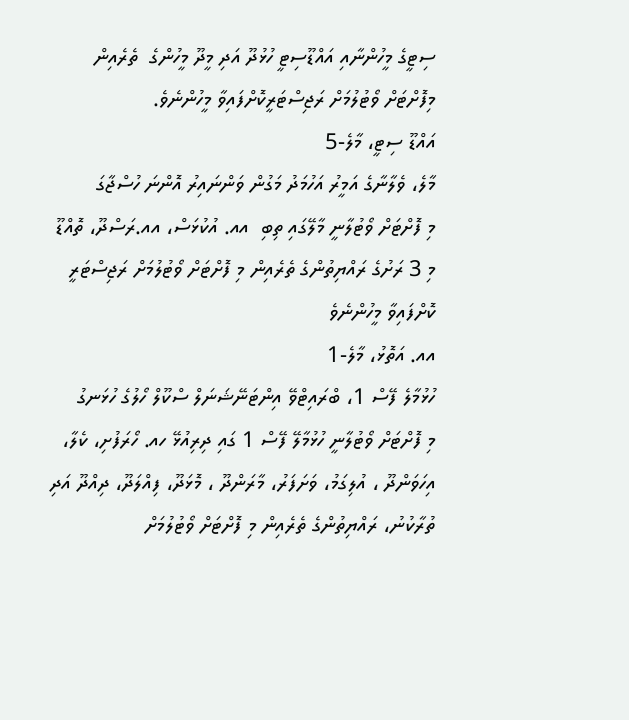ސިޓީގެ މީހުންނާއި އައްޑޫސިޓީ ހުޅުދޫ އަދި މީދޫ މީހުންގެ  ތެރެއިން މިފޮށްޓަށް ވޯޓުލުމަށް ރަޖިސްޓަރީކޮށްފައިވާ މީހުންނެވެ.
އައްޑޫ ސިޓީ، މާލެ-5
މާލެ، ވެލާނާގެ އަމީރު އަހުމަދު މަގުން ވަންނައިރު އޮންނަ ހުސްޖާގަ
މި ފޮށްޓަށް ވޯޓުލާނީ މާލޭގައި ތިބި  އއ. އުކުޅަސް، އއ.ރަސްދޫ، ތޮއްޑޫ މި 3 ރަށުގެ ރައްޔިތުންގެ ތެރެއިން މި ފޮށްޓަށް ވޯޓުލުމަށް ރަޖިސްޓަރީ ކޮށްފައިވާ މީހުންނެވެ
އއ. އަތޮޅު، މާލެ-1
ހުޅުމާލެ ފޭސް 1، ބްރައިޓްވޭ އިންޓަނޭޝަނަލް ސްކޫލް ހޯލުގެ ހުޅަނގު
މި ފޮށްޓަށް ވޯޓުލާނީ ހުޅުމާލޭ ފޭސް 1 ގައި ދިރިއުޅޭ ހއ. ހޯރަފުށި، ކެލާ، އިހަވަންދޫ ، އުލިގަމު، ވަށަފަރު، މާރަންދޫ ، މޮޅަދޫ، ފިއްލަދޫ، ދިއްދޫ އަދި ތުރާކުނު، ރައްޔިތުންގެ ތެރެއިން މި ފޮށްޓަށް ވޯޓުލުމަށް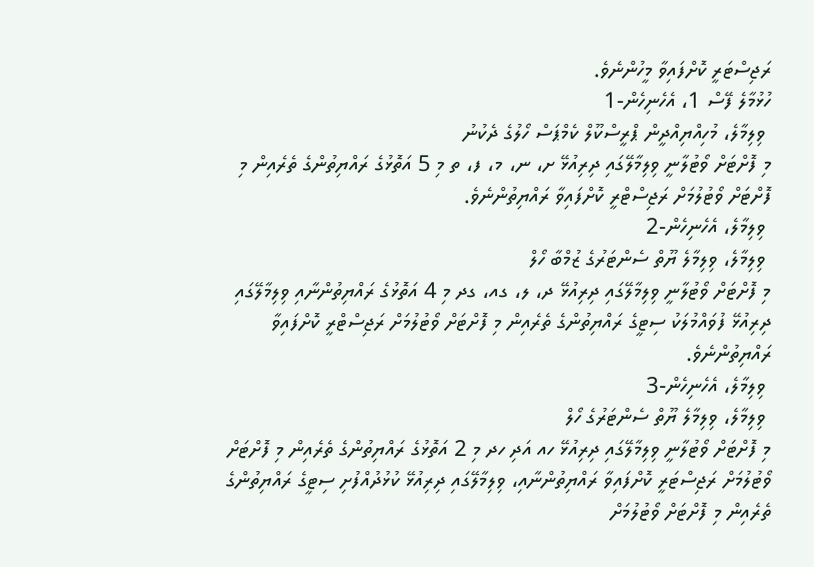ރަޖިސްޓަރީ ކޮށްފައިވާ މީހުންނެވެ.
ހުޅުމާލެ ފޭސް 1، އެހެނިހެން-1
 ވިލިމާލެ، މުހިއްޔިއްދީން ޕްރީސްކޫލް ކެމްޕަސް ހޯލުގެ ދެކުނު
މި ފޮށްޓަށް ވޯޓުލާނީ ވިލިމާލޭގައި ދިރިއުޅޭ ށ، ނ، މ، ފ، ތ މި 5 އަތޮޅުގެ ރައްޔިތުންގެ ތެރެއިން މި ފޮށްޓަށް ވޯޓުލުމަށް ރަޖިސްޓްރީ ކޮށްފައިވާ ރައްޔިތުންނެވެ.
 ވިލިމާލެ، އެހެނިހެން-2
 ވިލިމާލެ، ވިލިމާލެ ޔޫތް ސެންޓަރުގެ ޒުމްބާ ހޯލް
މި ފޮށްޓަށް ވޯޓުލާނީ ވިލިމާލޭގައި ދިރިއުޅޭ ދ، ލ، ގއ، ގދ މި 4 އަތޮޅުގެ ރައްޔިތުންނާއި ވިލިމާލޭގައި ދިރިއުޅޭ ފުވައްމުލަކު ސިޓީގެ ރައްޔިތުންގެ ތެރެއިން މި ފޮށްޓަށް ވޯޓުލުމަށް ރަޖިސްޓްރީ ކޮށްފައިވާ ރައްޔިތުންނެވެ.
 ވިލިމާލެ، އެހެނިހެން-3
 ވިލިމާލެ، ވިލިމާލެ ޔޫތް ސެންޓަރުގެ ހޯލް
މި ފޮށްޓަށް ވޯޓުލާނީ ވިލިމާލޭގައި ދިރިއުޅޭ ހއ އަދި ހދ މި 2 އަތޮޅުގެ ރައްޔިތުންގެ ތެރެއިން މި ފޮށްޓަށް ވޯޓުލުމަށް ރަޖިސްޓަރީ ކޮށްފައިވާ ރައްޔިތުންނާއި، ވިލިމާލޭގައި ދިރިއުޅޭ ކުޅުދުއްފުށި ސިޓީގެ ރައްޔިތުންގެ ތެރެއިން މި ފޮށްޓަށް ވޯޓުލުމަށް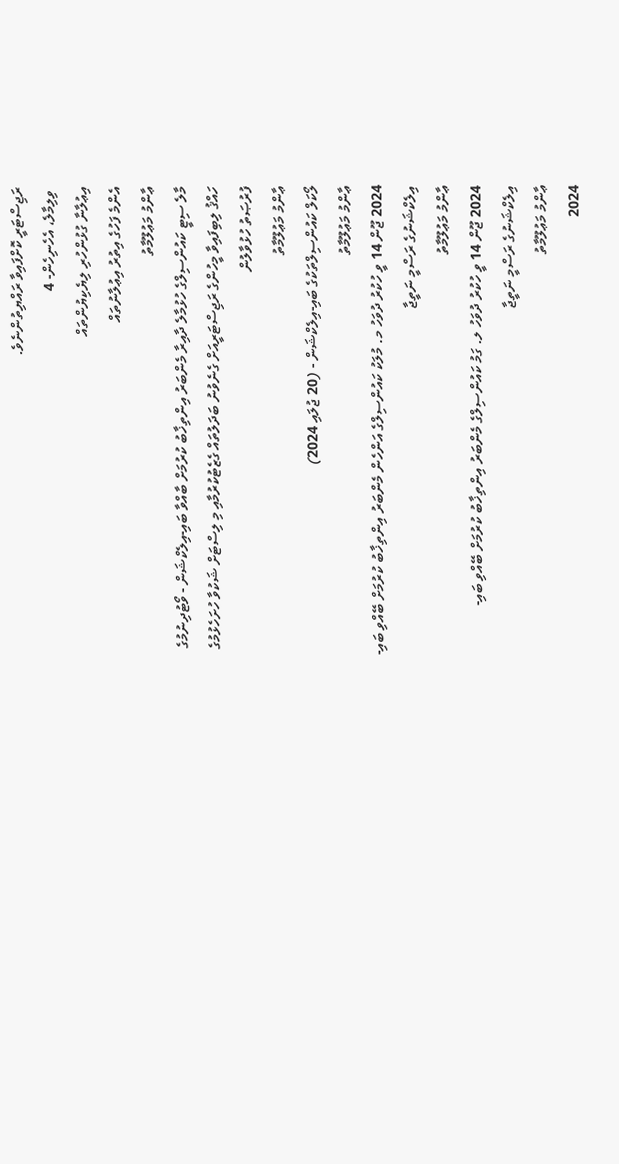ރަޖިސްޓަރީ ކޮށްފައިވާ ރައްޔިތުންނެވެ.
 ވިލިމާލެ، އެހެނިހެން- 4
އިޢުލާނާ ގުޅުންހުރި ލިޔެކިޔުންތައް
އެންމެ ފަހުގެ އިތުރު އިޢުލާނުތައް
ޢާންމު މަޢުލޫމާތު
މާލެ ސިޓީ ކައުންސިލްގެ ހުޅުމާލެ ދާއިރާ މެންބަރު އިންތިޚާބު ކުރުމަށް ބާއްވާ ބައި-އިލެކްޝަން - ވޯޓުދިނުމުގެ ހައްޤު ލިބިފައިވާ މީހުންގެ ރަޖިސްޓަރީއަށް ގެނެވުނު ބަދަލުތައް ގެޒެޓުކުރުމާއި މި ލިސްޓަށް ޝަކުވާ ހުށަހެޅުމުގެ ފުރުޞަތު ހުޅުވާލުން
ޢާންމު މަޢުލޫމާތު
ލޯކަލް ކައުންސިލްތަކުގެ ބައި-އިލެކްޝަން - (20 ޖުލައި 2024)
ޢާންމު މަޢުލޫމާތު
2024 ޖޫން 14 ވީ ހުކުރު ދުވަހު މ. މުލަކު ކައުންސިލްގެ އަންހެން މެންބަރު އިންތިޚާބު ކުރުމަށް ބޭއްވި ބައި-އިލެކްޝަނުގެ ރަސްމީ ނަތީޖާ
ޢާންމު މަޢުލޫމާތު
2024 ޖޫން 14 ވީ ހުކުރު ދުވަހު ލ. ގަމު ކައުންސިލްގެ މެންބަރު އިންތިޚާބު ކުރުމަށް ބޭއްވި ބައި-އިލެކްޝަނުގެ ރަސްމީ ނަތީޖާ
ޢާންމު މަޢުލޫމާތު
2024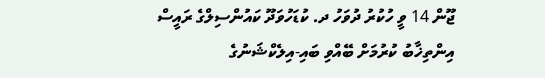ޖޫން 14 ވީ ހުކުރު ދުވަހު ދ. ކުޑަހުވަދޫ ކައުންސިލްގެ ރައީސް އިންތިޚާބު ކުރުމަށް ބޭއްވި ބައި-އިލެކްޝަނުގެ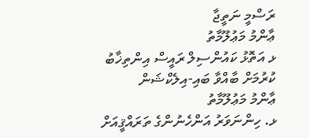ރަސްމީ ނަތީޖާ
ޢާންމު މަޢުލޫމާތު
ޅ އަތޮޅު ކައުންސިލް ރައީސް އިންތިޚާބު ކުރުމަށް ބާއްވާ ބައި-އިލެކްޝަން
ޢާންމު މަޢުލޫމާތު
ޅ. ހިންނަވަރު އަންހެނުންގެ ތަރައްޤީއަށް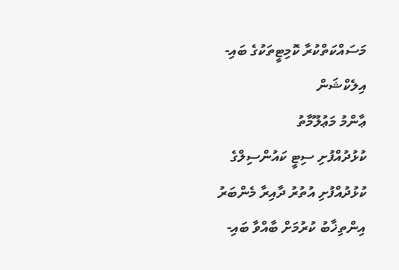މަސައްކަތްކުރާ ކޮމިޓީތަކުގެ ބައި-އިލެކްޝަން
ޢާންމު މަޢުލޫމާތު
ކުޅުދުއްފުށި ސިޓީ ކައުންސިލްގެ ކުޅުދުއްފުށި އުތުރު ދާއިރާ މެންބަރު އިންތިޚާބު ކުރުމަށް ބާއްވާ ބައި-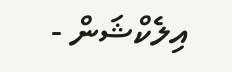އިލެކްޝަން -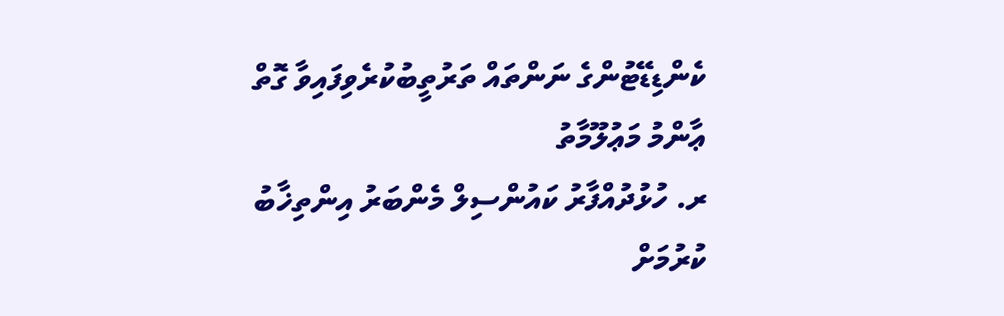ކެންޑިޑޭޓުންގެ ނަންތައް ތަރުތީބުކުރެވިފައިވާ ގޮތް
ޢާންމު މަޢުލޫމާތު
ރ. ހުޅުދުއްފާރު ކައުންސިލް މެންބަރު އިންތިޚާބު ކުރުމަށް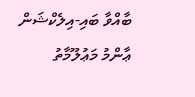ބާއްވާ ބައި-އިލެކްޝަން
ޢާންމު މަޢުލޫމާތު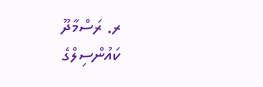ރ. ރަސްމާދޫ ކައުންސިލްގެ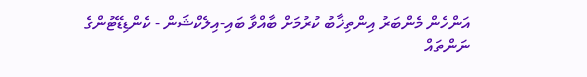އަންހެން މެންބަރު އިންތިޚާބު ކުރުމަށް ބާއްވާ ބައި-އިލެކްޝަން - ކެންޑިޑޭޓުންގެ ނަންތައް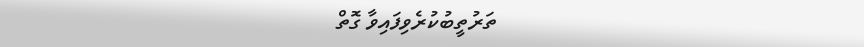ތަރުތީބުކުރެވިފައިވާ ގޮތް